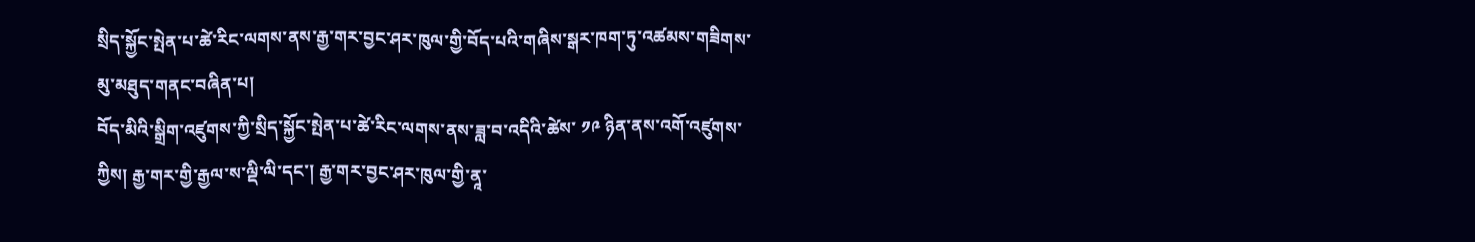སྲིད་སྐྱོང་སྤེན་པ་ཚེ་རིང་ལགས་ནས་རྒྱ་གར་བྱང་ཤར་ཁུལ་གྱི་བོད་པའི་གཞིས་སྒར་ཁག་ཏུ་འཚམས་གཟིགས་མུ་མཐུད་གནང་བཞིན་པ།
བོད་མིའི་སྒྲིག་འཛུགས་ཀྱི་སྲིད་སྐྱོང་སྤེན་པ་ཚེ་རིང་ལགས་ནས་ཟླ་བ་འདིའི་ཚེས་ ༡༩ ཉིན་ནས་འགོ་འཛུགས་ཀྱིས། རྒྱ་གར་གྱི་རྒྱལ་ས་ལྡི་ལི་དང་། རྒྱ་གར་བྱང་ཤར་ཁུལ་གྱི་ནཱ་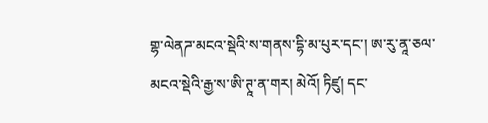གྷ་ལེནཌ་མངའ་སྡེའི་ས་གནས་དྷི་མ་པུར་དང་། ཨ་རུ་ནཱ་ཅལ་མངའ་སྡེའི་རྒྱ་ས་ཨི་ཊཱ་ན་གར། མེའོ། ཏིཛུ། དང་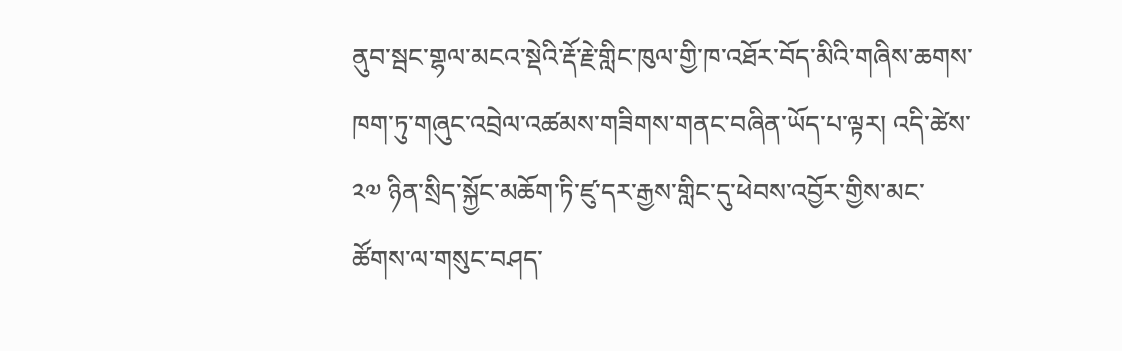ནུབ་སྦང་གྷལ་མངའ་སྡེའི་རྡོ་རྗེ་གླིང་ཁུལ་གྱི་ཁ་འཐོར་བོད་མིའི་གཞིས་ཆགས་ཁག་ཏུ་གཞུང་འབྲེལ་འཚམས་གཟིགས་གནང་བཞིན་ཡོད་པ་ལྟར། འདི་ཚེས་ ༢༧ ཉིན་སྲིད་སྐྱོང་མཆོག་ཏི་ཛུ་དར་རྒྱས་གླིང་དུ་ཕེབས་འབྱོར་གྱིས་མང་ཚོགས་ལ་གསུང་བཤད་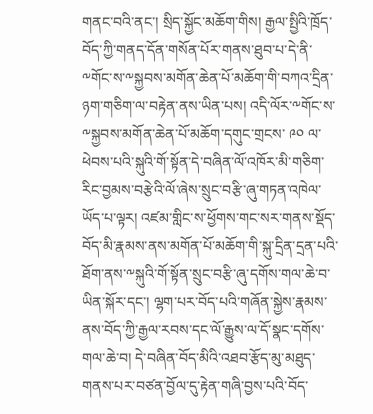གནང་བའི་ནང་། སྲིད་སྐྱོང་མཆོག་གིས། རྒྱལ་སྤྱིའི་ཁྲོད་བོད་ཀྱི་གནད་དོན་གསོན་པོར་གནས་ཐུབ་པ་དེ་ནི་༸གོང་ས་༸སྐྱབས་མགོན་ཆེན་པོ་མཆོག་གི་བཀའ་དྲིན་ཉག་གཅིག་ལ་བརྟེན་ནས་ཡིན་པས། འདི་ལོར་༸གོང་ས་༸སྐྱབས་མགོན་ཆེན་པོ་མཆོག་དགུང་གྲངས་ ༩༠ ལ་ཕེབས་པའི་སྐུའི་གོ་སྟོན་དེ་བཞིན་ལོ་འཁོར་མི་གཅིག་རིང་བྱམས་བརྩེའི་ལོ་ཞེས་སྲུང་བརྩི་ཞུ་གཏན་འཁེལ་ཡོད་པ་ལྟར། འཛམ་གླིང་ས་ཕྱོགས་གང་སར་གནས་སྡོད་བོད་མི་རྣམས་ནས་མགོན་པོ་མཆོག་གི་སྐུ་དྲིན་དྲན་པའི་ཐོག་ནས་༸སྐུའི་གོ་སྟོན་སྲུང་བརྩི་ཞུ་དགོས་གལ་ཆེ་བ་ཡིན་སྐོར་དང་། ལྷག་པར་བོད་པའི་གཞོན་སྐྱེས་རྣམས་ནས་བོད་ཀྱི་རྒྱལ་རབས་དང་ལོ་རྒྱུས་ལ་དོ་སྣང་དགོས་གལ་ཆེ་བ། དེ་བཞིན་བོད་མིའི་འཐབ་རྩོད་མུ་མཐུད་གནས་པར་བཙན་བྱོལ་དུ་རྟེན་གཞི་བྱས་པའི་བོད་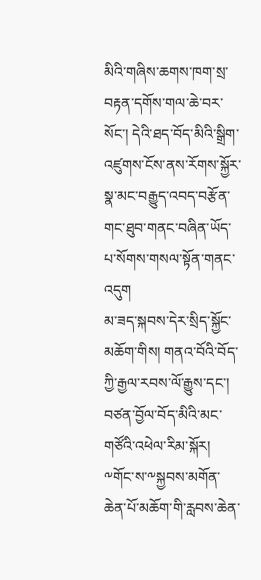མིའི་གཞིས་ཆགས་ཁག་སྲ་བརྟན་དགོས་གལ་ཆེ་བར་སོང་། དེའི་ཐད་བོད་མིའི་སྒྲིག་འཛུགས་ངོས་ནས་རོགས་སྐྱོར་སྣ་མང་བརྒྱུད་འབད་བརྩོན་གང་ཐུབ་གནང་བཞིན་ཡོད་པ་སོགས་གསལ་སྟོན་གནང་འདུག
མ་ཟད་སྐབས་དེར་སྲིད་སྐྱོང་མཆོག་གིས། གནའ་བོའི་བོད་ཀྱི་རྒྱལ་རབས་ལོ་རྒྱུས་དང་། བཙན་བྱོལ་བོད་མིའི་མང་གཙོའི་འཕེལ་རིམ་སྐོར། ༸གོང་ས་༸སྐྱབས་མགོན་ཆེན་པོ་མཆོག་གི་རླབས་ཆེན་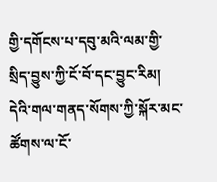གྱི་དགོངས་པ་དབུ་མའི་ལམ་གྱི་སྲིད་བྱུས་ཀྱི་ངོ་བོ་དང་བྱུང་རིམ། དེའི་གལ་གནད་སོགས་ཀྱི་སྐོར་མང་ཚོགས་ལ་ངོ་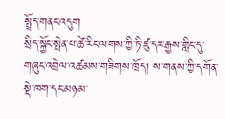སྤྲོད་གནང་འདུག
སྲིད་སྐྱོང་སྤེན་པ་ཚེ་རིང་ལགས་ཀྱི་ཏི་ཛུ་དར་རྒྱས་གླིང་དུ་གཞུང་འབྲེལ་འཚམས་གཟིགས་ཁྲོད། ས་གནས་ཀྱི་དགོན་སྡེ་ཁག་དང་མཉམ་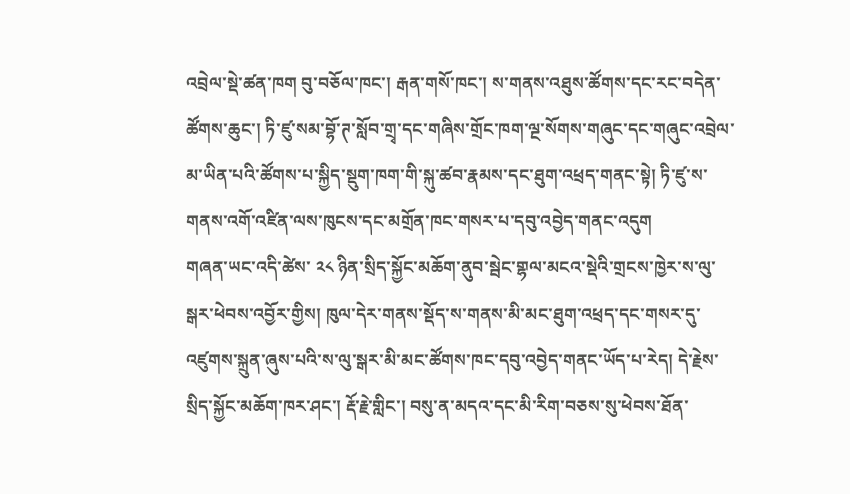འབྲེལ་སྡེ་ཚན་ཁག བུ་བཅོལ་ཁང་། རྒན་གསོ་ཁང་། ས་གནས་འཐུས་ཚོགས་དང་རང་བདེན་ཚོགས་ཆུང་། ཏི་ཛུ་སམ་བྷོ་ཊ་སློབ་གྲྭ་དང་གཞིས་གྲོང་ཁག་ལྔ་སོགས་གཞུང་དང་གཞུང་འབྲེལ་མ་ཡིན་པའི་ཚོགས་པ་སྐྱིད་སྡུག་ཁག་གི་སྐུ་ཚབ་རྣམས་དང་ཐུག་འཕྲད་གནང་སྟེ། ཏི་ཛུ་ས་གནས་འགོ་འཛིན་ལས་ཁུངས་དང་མགྲོན་ཁང་གསར་པ་དབུ་འབྱེད་གནང་འདུག
གཞན་ཡང་འདི་ཚེས་ ༢༨ ཉིན་སྲིད་སྐྱོང་མཆོག་ནུབ་སྦེང་གྷལ་མངའ་སྡེའི་གྲངས་ཁྱེར་ས་ལུ་སྒར་ཕེབས་འབྱོར་གྱིས། ཁུལ་དེར་གནས་སྡོད་ས་གནས་མི་མང་ཐུག་འཕྲད་དང་གསར་དུ་འཛུགས་སྐྲུན་ཞུས་པའི་ས་ལུ་སྒར་མི་མང་ཚོགས་ཁང་དབུ་འབྱེད་གནང་ཡོད་པ་རེད། དེ་རྗེས་སྲིད་སྐྱོང་མཆོག་ཁར་ཤང་། རྡོ་རྗེ་གླིང་། བསུ་ན་མདའ་དང་མི་རིག་བཅས་སུ་ཕེབས་ཐོན་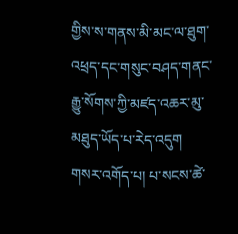གྱིས་ས་གནས་མི་མང་ལ་ཐུག་འཕྲད་དང་གསུང་བཤད་གནང་རྒྱུ་སོགས་ཀྱི་མཛད་འཆར་མུ་མཐུད་ཡོད་པ་རེད་འདུག
གསར་འགོད་པ། པ་སངས་ཚེ་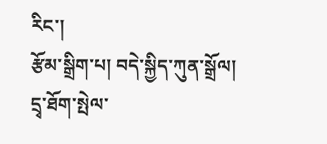རིང་།
རྩོམ་སྒྲིག་པ། བདེ་སྐྱིད་ཀུན་སྒྲོལ།
དྲྭ་ཐོག་སྤེལ་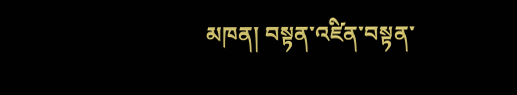མཁན། བསྟན་འཛིན་བསྟན་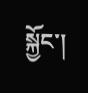སྐྱོང་།